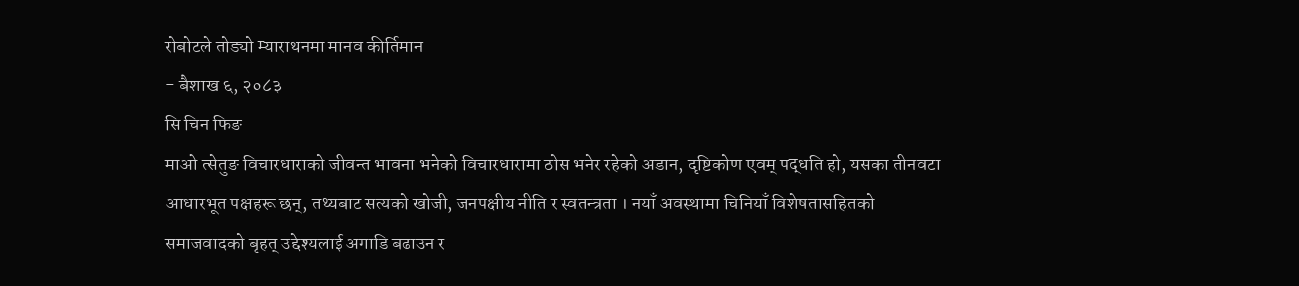रोबोटले तोड्यो म्याराथनमा मानव कीर्तिमान
- बैशाख ६, २०८३
सि चिन फिङ
माओ त्सेतुङ विचारधाराको जीवन्त भावना भनेको विचारधारामा ठोस भनेर रहेको अडान, दृष्टिकोण एवम् पद्धति हो, यसका तीनवटा आधारभूत पक्षहरू छन्, तथ्यबाट सत्यको खोजी, जनपक्षीय नीति र स्वतन्त्रता । नयाँ अवस्थामा चिनियाँ विशेषतासहितको समाजवादको बृहत् उद्देश्यलाई अगाडि बढाउन र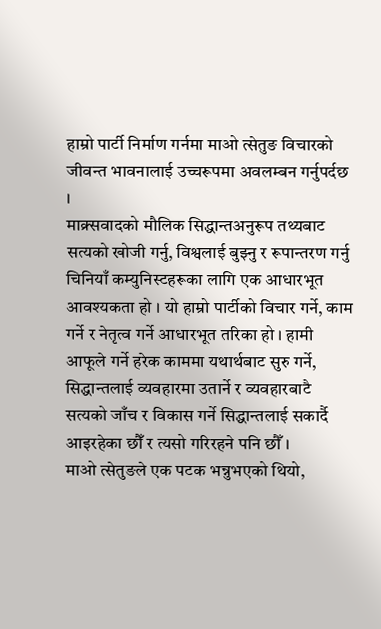हाम्रो पार्टी निर्माण गर्नमा माओ त्सेतुङ विचारको जीवन्त भावनालाई उच्चरूपमा अवलम्बन गर्नुपर्दछ ।
माक्र्सवादको मौलिक सिद्धान्तअनुरूप तथ्यबाट सत्यको खोजी गर्नु, विश्वलाई बुझ्नु र रूपान्तरण गर्नु चिनियाँ कम्युनिस्टहरूका लागि एक आधारभूत आवश्यकता हो । यो हाम्रो पार्टीको विचार गर्ने, काम गर्ने र नेतृत्व गर्ने आधारभूत तरिका हो । हामी आफूले गर्ने हरेक काममा यथार्थबाट सुरु गर्ने, सिद्धान्तलाई व्यवहारमा उतार्ने र व्यवहारबाटै सत्यको जाँच र विकास गर्ने सिद्धान्तलाई सकार्दै आइरहेका छौँ र त्यसो गरिरहने पनि छौँ ।
माओ त्सेतुङले एक पटक भन्नुभएको थियो,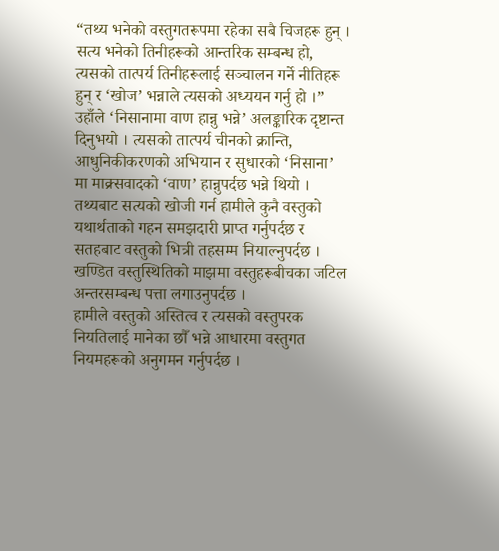“तथ्य भनेको वस्तुगतरूपमा रहेका सबै चिजहरू हुन् । सत्य भनेको तिनीहरूको आन्तरिक सम्बन्ध हो, त्यसको तात्पर्य तिनीहरूलाई सञ्चालन गर्ने नीतिहरू हुन् र ‘खोज’ भन्नाले त्यसको अध्ययन गर्नु हो ।” उहाँले ‘निसानामा वाण हान्नु भन्ने’ अलङ्कारिक दृष्टान्त दिनुभयो । त्यसको तात्पर्य चीनको क्रान्ति, आधुनिकीकरणको अभियान र सुधारको ‘निसाना’ मा माक्र्सवादको ‘वाण’ हान्नुपर्दछ भन्ने थियो ।
तथ्यबाट सत्यको खोजी गर्न हामीले कुनै वस्तुको यथार्थताको गहन समझदारी प्राप्त गर्नुपर्दछ र सतहबाट वस्तुको भित्री तहसम्म नियाल्नुपर्दछ । खण्डित वस्तुस्थितिको माझमा वस्तुहरूबीचका जटिल अन्तरसम्बन्ध पत्ता लगाउनुपर्दछ ।
हामीले वस्तुको अस्तित्व र त्यसको वस्तुपरक नियतिलाई मानेका छौँ भन्ने आधारमा वस्तुगत नियमहरूको अनुगमन गर्नुपर्दछ ।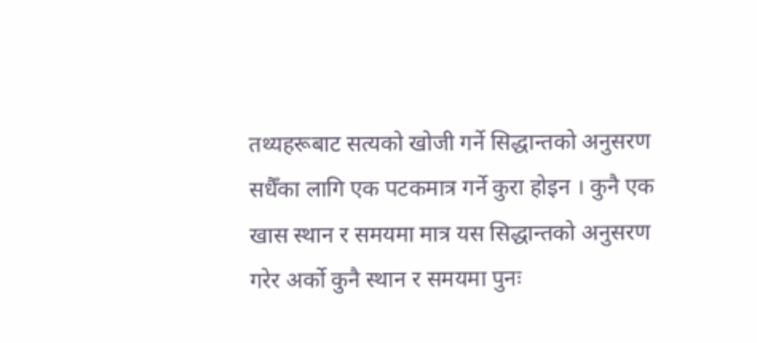तथ्यहरूबाट सत्यको खोजी गर्ने सिद्धान्तको अनुसरण सधैँका लागि एक पटकमात्र गर्ने कुरा होइन । कुनै एक खास स्थान र समयमा मात्र यस सिद्धान्तको अनुसरण गरेर अर्को कुनै स्थान र समयमा पुनः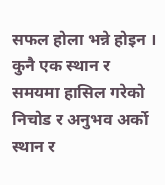सफल होला भन्ने होइन । कुनै एक स्थान र समयमा हासिल गरेको निचोड र अनुभव अर्को स्थान र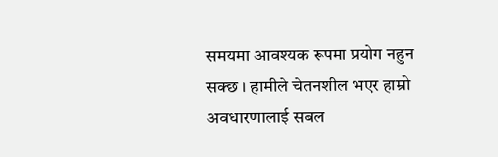समयमा आवश्यक रूपमा प्रयोग नहुन सक्छ । हामीले चेतनशील भएर हाम्रो अवधारणालाई सबल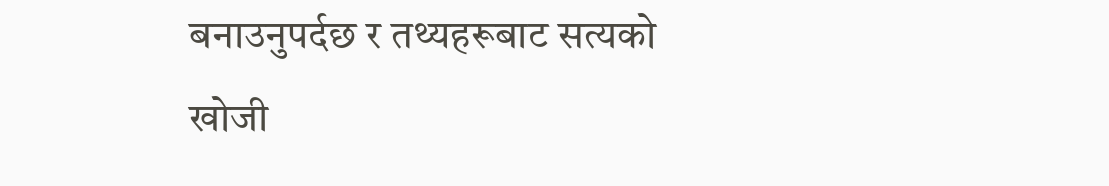बनाउनुपर्दछ र तथ्यहरूबाट सत्यको खोजी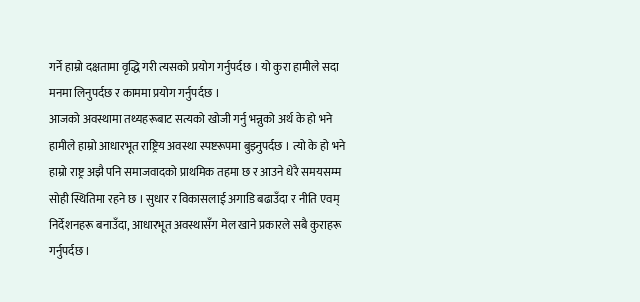गर्ने हाम्रो दक्षतामा वृद्धि गरी त्यसको प्रयोग गर्नुपर्दछ । यो कुरा हामीले सदा मनमा लिनुपर्दछ र काममा प्रयोग गर्नुपर्दछ ।
आजको अवस्थामा तथ्यहरूबाट सत्यको खोजी गर्नु भन्नुको अर्थ के हो भने हामीले हाम्रो आधारभूत राष्ट्रिय अवस्था स्पष्टरूपमा बुझ्नुपर्दछ । त्यो के हो भने हाम्रो राष्ट्र अझै पनि समाजवादको प्राथमिक तहमा छ र आउने धेरै समयसम्म सोही स्थितिमा रहने छ । सुधार र विकासलाई अगाडि बढाउँदा र नीति एवम् निर्देशनहरू बनाउँदा, आधारभूत अवस्थासँग मेल खाने प्रकारले सबै कुराहरू गर्नुपर्दछ ।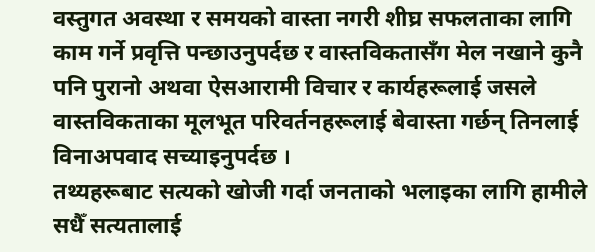वस्तुगत अवस्था र समयको वास्ता नगरी शीघ्र सफलताका लागि काम गर्ने प्रवृत्ति पन्छाउनुपर्दछ र वास्तविकतासँग मेल नखाने कुनै पनि पुरानो अथवा ऐसआरामी विचार र कार्यहरूलाई जसले वास्तविकताका मूलभूत परिवर्तनहरूलाई बेवास्ता गर्छन् तिनलाई विनाअपवाद सच्याइनुपर्दछ ।
तथ्यहरूबाट सत्यको खोजी गर्दा जनताको भलाइका लागि हामीले सधैँ सत्यतालाई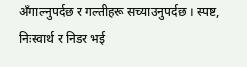अँगाल्नुपर्दछ र गल्तीहरू सच्याउनुपर्दछ । स्पष्ट, निःस्वार्थ र निडर भई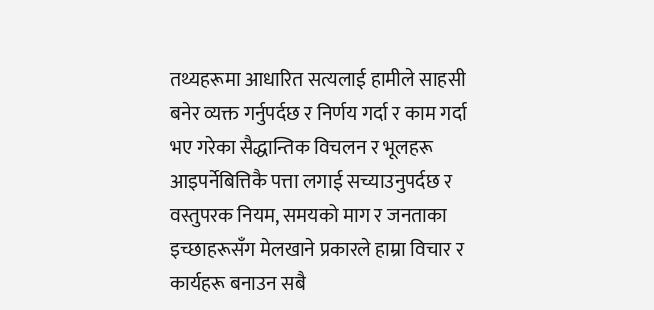तथ्यहरूमा आधारित सत्यलाई हामीले साहसी बनेर व्यक्त गर्नुपर्दछ र निर्णय गर्दा र काम गर्दा भए गरेका सैद्धान्तिक विचलन र भूलहरू आइपर्नेबित्तिकै पत्ता लगाई सच्याउनुपर्दछ र वस्तुपरक नियम, समयको माग र जनताका इच्छाहरूसँग मेलखाने प्रकारले हाम्रा विचार र कार्यहरू बनाउन सबै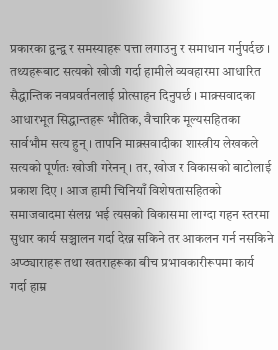प्रकारका द्वन्द्व र समस्याहरू पत्ता लगाउनु र समाधान गर्नुपर्दछ ।
तथ्यहरूबाट सत्यको खोजी गर्दा हामीले व्यवहारमा आधारित सैद्धान्तिक नवप्रवर्तनलाई प्रोत्साहन दिनुपर्छ । माक्र्सवादका आधारभूत सिद्धान्तहरू भौतिक, वैचारिक मूल्यसहितका सार्वभौम सत्य हुन् । तापनि माक्र्सवादीका शास्त्रीय लेखकले सत्यको पूर्णतः खोजी गरेनन् । तर, खोज र विकासको बाटोलाई प्रकाश दिए । आज हामी चिनियाँ विशेषतासहितको समाजवादमा संलग्न भई त्यसको विकासमा लाग्दा गहन स्तरमा सुधार कार्य सञ्चालन गर्दा देख्न सकिने तर आकलन गर्न नसकिने अप्ठ्याराहरू तथा खतराहरूका बीच प्रभावकारीरूपमा कार्य गर्दा हाम्र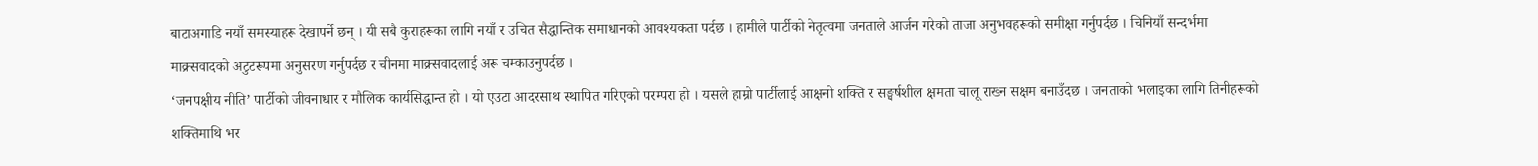बाटाअगाडि नयाँ समस्याहरू देखापर्ने छन् । यी सबै कुराहरूका लागि नयाँ र उचित सैद्धान्तिक समाधानको आवश्यकता पर्दछ । हामीले पार्टीको नेतृत्वमा जनताले आर्जन गरेको ताजा अनुभवहरूको समीक्षा गर्नुपर्दछ । चिनियाँ सन्दर्भमा माक्र्सवादको अटुटरूपमा अनुसरण गर्नुपर्दछ र चीनमा माक्र्सवादलाई अरू चम्काउनुपर्दछ ।
‘जनपक्षीय नीति’ पार्टीको जीवनाधार र मौलिक कार्यसिद्धान्त हो । यो एउटा आदरसाथ स्थापित गरिएको परम्परा हो । यसले हाम्रो पार्टीलाई आक्षनो शक्ति र सङ्घर्षशील क्षमता चालू राख्न सक्षम बनाउँदछ । जनताको भलाइका लागि तिनीहरूको शक्तिमाथि भर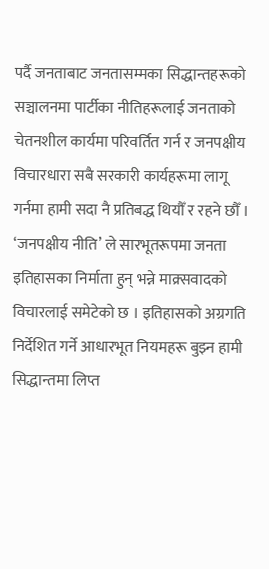पर्दै जनताबाट जनतासम्मका सिद्धान्तहरूको सञ्चालनमा पार्टीका नीतिहरूलाई जनताको चेतनशील कार्यमा परिवर्तित गर्न र जनपक्षीय विचारधारा सबै सरकारी कार्यहरूमा लागू गर्नमा हामी सदा नै प्रतिबद्ध थियौँ र रहने छौँ ।
‘जनपक्षीय नीति’ ले सारभूतरूपमा जनता इतिहासका निर्माता हुन् भन्ने माक्र्सवादको विचारलाई समेटेको छ । इतिहासको अग्रगति निर्देशित गर्ने आधारभूत नियमहरू बुझ्न हामी सिद्धान्तमा लिप्त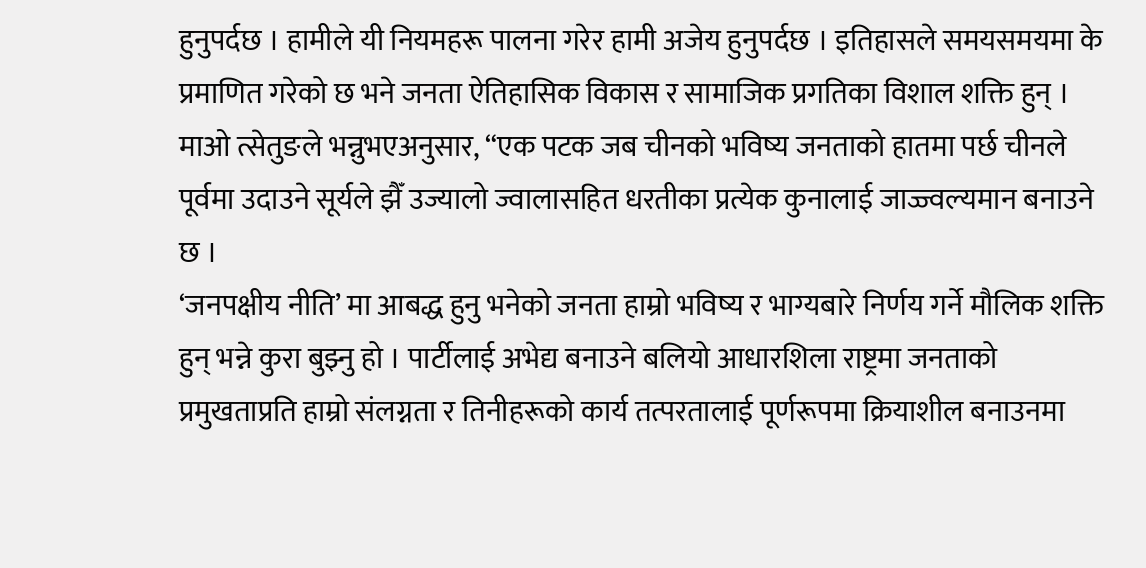हुनुपर्दछ । हामीले यी नियमहरू पालना गरेर हामी अजेय हुनुपर्दछ । इतिहासले समयसमयमा के प्रमाणित गरेको छ भने जनता ऐतिहासिक विकास र सामाजिक प्रगतिका विशाल शक्ति हुन् । माओ त्सेतुङले भन्नुभएअनुसार, “एक पटक जब चीनको भविष्य जनताको हातमा पर्छ चीनले पूर्वमा उदाउने सूर्यले झैँ उज्यालो ज्वालासहित धरतीका प्रत्येक कुनालाई जाज्ज्वल्यमान बनाउने छ ।
‘जनपक्षीय नीति’ मा आबद्ध हुनु भनेको जनता हाम्रो भविष्य र भाग्यबारे निर्णय गर्ने मौलिक शक्ति हुन् भन्ने कुरा बुझ्नु हो । पार्टीलाई अभेद्य बनाउने बलियो आधारशिला राष्ट्रमा जनताको प्रमुखताप्रति हाम्रो संलग्नता र तिनीहरूको कार्य तत्परतालाई पूर्णरूपमा क्रियाशील बनाउनमा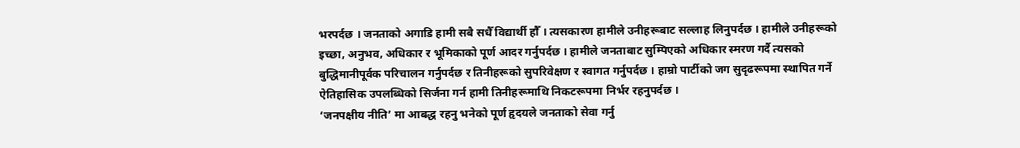भरपर्दछ । जनताको अगाडि हामी सबै सधैँ विद्यार्थी हौँ । त्यसकारण हामीले उनीहरूबाट सल्लाह लिनुपर्दछ । हामीले उनीहरूको इच्छा, अनुभव, अधिकार र भूमिकाको पूर्ण आदर गर्नुपर्दछ । हामीले जनताबाट सुम्पिएको अधिकार स्मरण गर्दै त्यसको बुद्धिमानीपूर्वक परिचालन गर्नुपर्दछ र तिनीहरूको सुपरिवेक्षण र स्वागत गर्नुपर्दछ । हाम्रो पार्टीको जग सुदृढरूपमा स्थापित गर्ने ऐतिहासिक उपलब्धिको सिर्जना गर्न हामी तिनीहरूमाथि निकटरूपमा निर्भर रहनुपर्दछ ।
‘जनपक्षीय नीति’ मा आबद्ध रहनु भनेको पूर्ण हृदयले जनताको सेवा गर्नु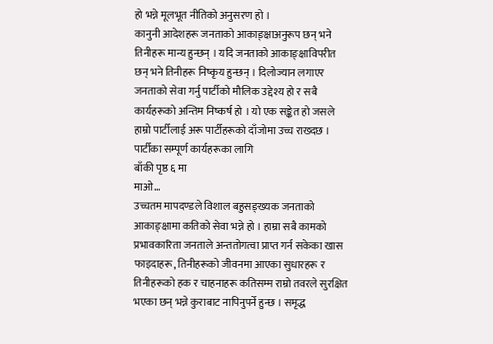हो भन्ने मूलभूत नीतिको अनुसरण हो ।
कानुनी आदेशहरू जनताको आकाङ्क्षाअनुरूप छन् भने तिनीहरू मान्य हुन्छन् । यदि जनताको आकाङ्क्षाविपरीत छन् भने तिनीहरू निष्कृय हुन्छन् । दिलोज्यान लगाएर जनताको सेवा गर्नु पार्टीको मौलिक उद्देश्य हो र सबै कार्यहरूको अन्तिम निष्कर्ष हो । यो एक सङ्केत हो जसले हाम्रो पार्टीलाई अरू पार्टीहरूको दाँजोमा उच्च राख्दछ । पार्टीका सम्पूर्ण कार्यहरूका लागि
बाँकी पृष्ठ ६ मा
माओ…
उच्चतम मापदण्डले विशाल बहुसङ्ख्यक जनताको आकाङ्क्षामा कतिको सेवा भन्ने हो । हाम्रा सबै कामको प्रभावकारिता जनताले अन्ततोगत्वा प्राप्त गर्न सकेका खास फाइदाहरू, तिनीहरूको जीवनमा आएका सुधारहरू र तिनीहरूको हक र चाहनाहरू कतिसम्म राम्रो तवरले सुरक्षित भएका छन् भन्ने कुराबाट नापिनुपर्ने हुन्छ । समृद्ध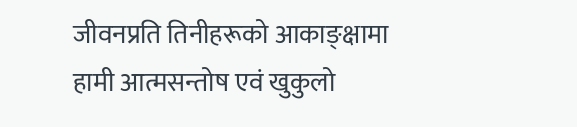जीवनप्रति तिनीहरूको आकाङ्क्षामा हामी आत्मसन्तोष एवं खुकुलो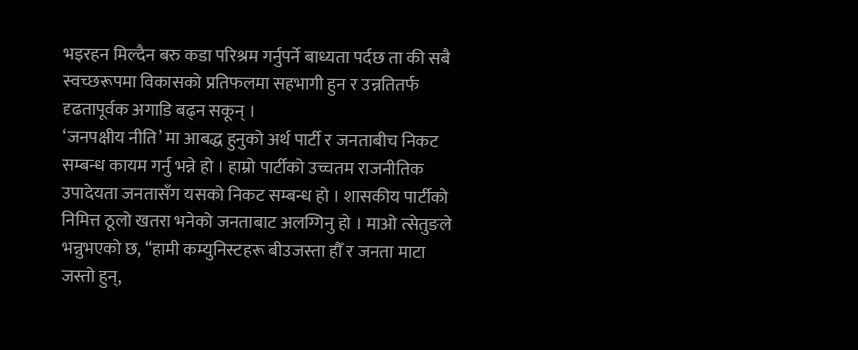भइरहन मिल्दैन बरु कडा परिश्रम गर्नुपर्ने बाध्यता पर्दछ ता की सबै स्वच्छरूपमा विकासको प्रतिफलमा सहभागी हुन र उन्नतितर्फ दृढतापूर्वक अगाडि बढ्न सकून् ।
‘जनपक्षीय नीति’ मा आबद्ध हुनुको अर्थ पार्टी र जनताबीच निकट सम्बन्ध कायम गर्नु भन्ने हो । हाम्रो पार्टीको उच्चतम राजनीतिक उपादेयता जनतासँग यसको निकट सम्बन्ध हो । शासकीय पार्टीको निमित्त ठूलो खतरा भनेको जनताबाट अलग्गिनु हो । माओ त्सेतुङले भन्नुभएको छ, “हामी कम्युनिस्टहरू बीउजस्ता हौँ र जनता माटा जस्तो हुन्,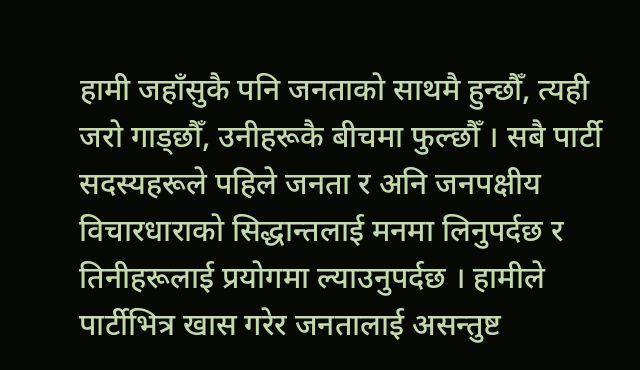हामी जहाँसुकै पनि जनताको साथमै हुन्छौँ, त्यही जरो गाड्छौँ, उनीहरूकै बीचमा फुल्छौँ । सबै पार्टी सदस्यहरूले पहिले जनता र अनि जनपक्षीय विचारधाराको सिद्धान्तलाई मनमा लिनुपर्दछ र तिनीहरूलाई प्रयोगमा ल्याउनुपर्दछ । हामीले पार्टीभित्र खास गरेर जनतालाई असन्तुष्ट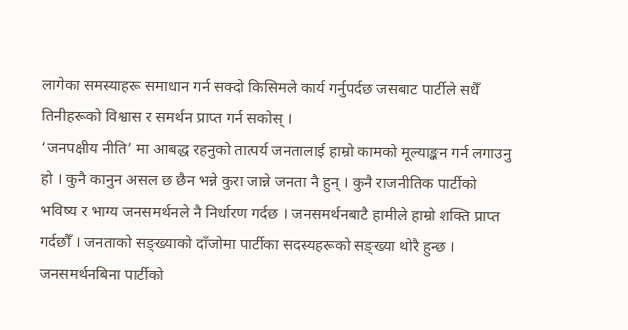लागेका समस्याहरू समाधान गर्न सक्दो किसिमले कार्य गर्नुपर्दछ जसबाट पार्टीले सधैँ तिनीहरूको विश्वास र समर्थन प्राप्त गर्न सकोस् ।
‘जनपक्षीय नीति’ मा आबद्ध रहनुको तात्पर्य जनतालाई हाम्रो कामको मूल्याङ्कन गर्न लगाउनु हो । कुनै कानुन असल छ छैन भन्ने कुरा जान्ने जनता नै हुन् । कुनै राजनीतिक पार्टीको भविष्य र भाग्य जनसमर्थनले नै निर्धारण गर्दछ । जनसमर्थनबाटै हामीले हाम्रो शक्ति प्राप्त गर्दछौँ । जनताको सङ्ख्याको दाँजोमा पार्टीका सदस्यहरूको सङ्ख्या थोरै हुन्छ । जनसमर्थनबिना पार्टीको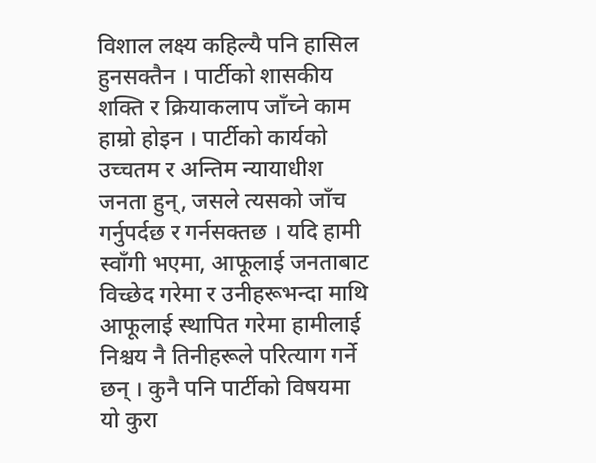विशाल लक्ष्य कहिल्यै पनि हासिल हुनसक्तैन । पार्टीको शासकीय शक्ति र क्रियाकलाप जाँच्ने काम हाम्रो होइन । पार्टीको कार्यको उच्चतम र अन्तिम न्यायाधीश जनता हुन्, जसले त्यसको जाँच गर्नुपर्दछ र गर्नसक्तछ । यदि हामी स्वाँगी भएमा, आफूलाई जनताबाट विच्छेद गरेमा र उनीहरूभन्दा माथि आफूलाई स्थापित गरेमा हामीलाई निश्चय नै तिनीहरूले परित्याग गर्ने छन् । कुनै पनि पार्टीको विषयमा यो कुरा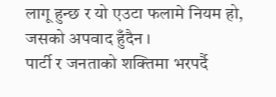लागू हुन्छ र यो एउटा फलामे नियम हो, जसको अपवाद हुँदैन ।
पार्टी र जनताको शक्तिमा भरपर्दै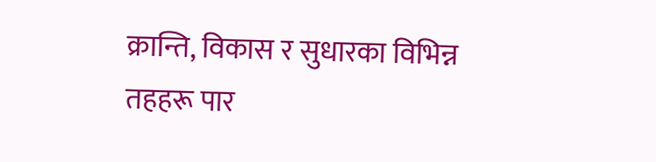क्रान्ति, विकास र सुधारका विभिन्न तहहरू पार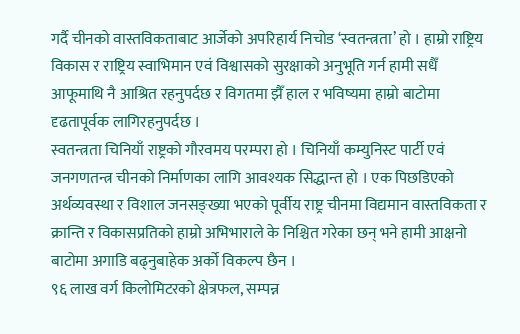गर्दै चीनको वास्तविकताबाट आर्जेको अपरिहार्य निचोड ‘स्वतन्त्रता’ हो । हाम्रो राष्ट्रिय विकास र राष्ट्रिय स्वाभिमान एवं विश्वासको सुरक्षाको अनुभूति गर्न हामी सधैँ आफूमाथि नै आश्रित रहनुपर्दछ र विगतमा झैँ हाल र भविष्यमा हाम्रो बाटोमा दृढतापूर्वक लागिरहनुपर्दछ ।
स्वतन्त्रता चिनियाँ राष्ट्रको गौरवमय परम्परा हो । चिनियाँ कम्युनिस्ट पार्टी एवं जनगणतन्त्र चीनको निर्माणका लागि आवश्यक सिद्धान्त हो । एक पिछडिएको अर्थव्यवस्था र विशाल जनसङ्ख्या भएको पूर्वीय राष्ट्र चीनमा विद्यमान वास्तविकता र क्रान्ति र विकासप्रतिको हाम्रो अभिभाराले के निश्चित गरेका छन् भने हामी आक्षनो बाटोमा अगाडि बढ्नुबाहेक अर्को विकल्प छैन ।
९६ लाख वर्ग किलोमिटरको क्षेत्रफल, सम्पन्न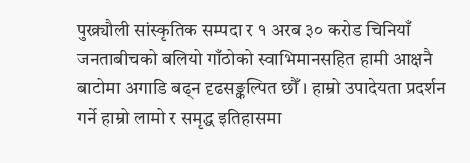पुख्र्यौली सांस्कृतिक सम्पदा र १ अरब ३० करोड चिनियाँ जनताबीचको बलियो गाँठोको स्वाभिमानसहित हामी आक्षनै बाटोमा अगाडि बढ्न दृढसङ्कल्पित छौँ । हाम्रो उपादेयता प्रदर्शन गर्ने हाम्रो लामो र समृद्ध इतिहासमा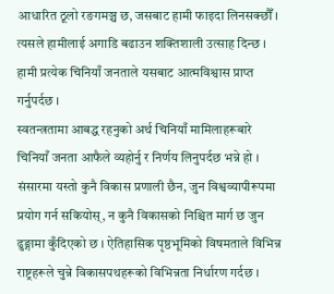आधारित ठूलो रङगमञ्च छ, जसबाट हामी फाइदा लिनसक्छौँ । त्यसले हामीलाई अगाडि बढाउन शक्तिशाली उत्साह दिन्छ । हामी प्रत्येक चिनियाँ जनताले यसबाट आत्मविश्वास प्राप्त गर्नुपर्दछ ।
स्वतन्त्रतामा आबद्ध रहनुको अर्थ चिनियाँ मामिलाहरूबारे चिनियाँ जनता आफैले व्यहोर्नु र निर्णय लिनुपर्दछ भन्ने हो । संसारमा यस्तो कुनै विकास प्रणाली छैन, जुन विश्वव्यापीरूपमा प्रयोग गर्न सकियोस्, न कुनै विकासको निश्चित मार्ग छ जुन ढुङ्गामा कुँदिएको छ । ऐतिहासिक पृष्ठभूमिको विषमताले विभिन्न राष्ट्रहरूले चुन्ने विकासपथहरूको विभिन्नता निर्धारण गर्दछ ।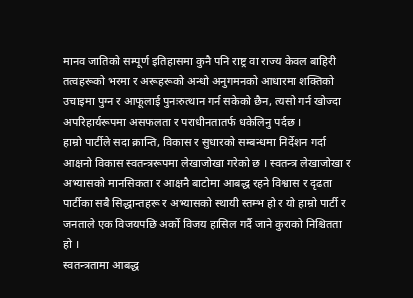मानव जातिको सम्पूर्ण इतिहासमा कुनै पनि राष्ट्र वा राज्य केवल बाहिरी तत्वहरूको भरमा र अरूहरूको अन्धो अनुगमनको आधारमा शक्तिको उचाइमा पुग्न र आफूलाई पुनःरुत्थान गर्न सकेको छैन, त्यसो गर्न खोज्दा अपरिहार्यरूपमा असफलता र पराधीनतातर्फ धकेलिनु पर्दछ ।
हाम्रो पार्टीले सदा क्रान्ति, विकास र सुधारको सम्बन्धमा निर्देशन गर्दा आक्षनो विकास स्वतन्त्ररूपमा लेखाजोखा गरेको छ । स्वतन्त्र लेखाजोखा र अभ्यासको मानसिकता र आक्षनै बाटोमा आबद्ध रहने विश्वास र दृढता पार्टीका सबै सिद्धान्तहरू र अभ्यासको स्थायी स्तम्भ हो र यो हाम्रो पार्टी र जनताले एक विजयपछि अर्को विजय हासिल गर्दै जाने कुराको निश्चितता हो ।
स्वतन्त्रतामा आबद्ध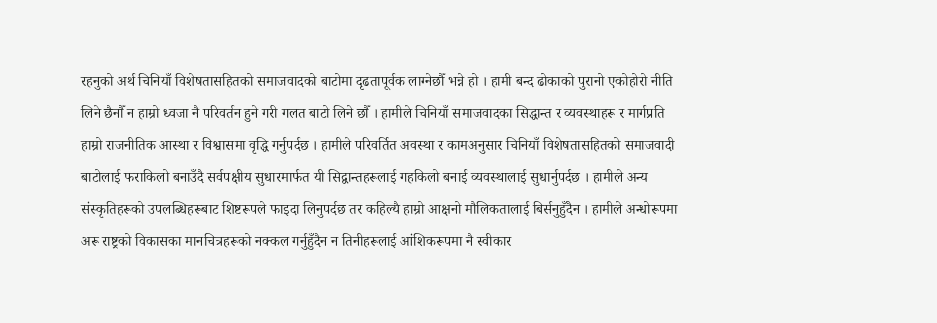रहनुको अर्थ चिनियाँ विशेषतासहितको समाजवादको बाटोमा दृढतापूर्वक लाग्नेछौँ भन्ने हो । हामी बन्द ढोकाको पुरानो एकोहोरो नीति लिने छैनौँ न हाम्रो ध्वजा नै परिवर्तन हुने गरी गलत बाटो लिने छौँ । हामीले चिनियाँ समाजवादका सिद्धान्त र व्यवस्थाहरू र मार्गप्रति हाम्रो राजनीतिक आस्था र विश्वासमा वृद्धि गर्नुपर्दछ । हामीले परिवर्तित अवस्था र कामअनुसार चिनियाँ विशेषतासहितको समाजवादी बाटोलाई फराकिलो बनाउँदै सर्वपक्षीय सुधारमार्फत यी सिद्वान्तहरूलाई गहकिलो बनाई व्यवस्थालाई सुधार्नुपर्दछ । हामीले अन्य संस्कृतिहरूको उपलब्धिहरूबाट शिष्टरूपले फाइदा लिनुपर्दछ तर कहिल्यै हाम्रो आक्षनो मौलिकतालाई बिर्सनुहुँदैन । हामीले अन्धोरूपमा अरू राष्ट्रको विकासका मानचित्रहरूको नक्कल गर्नुहुँदैन न तिनीहरूलाई आंशिकरूपमा नै स्वीकार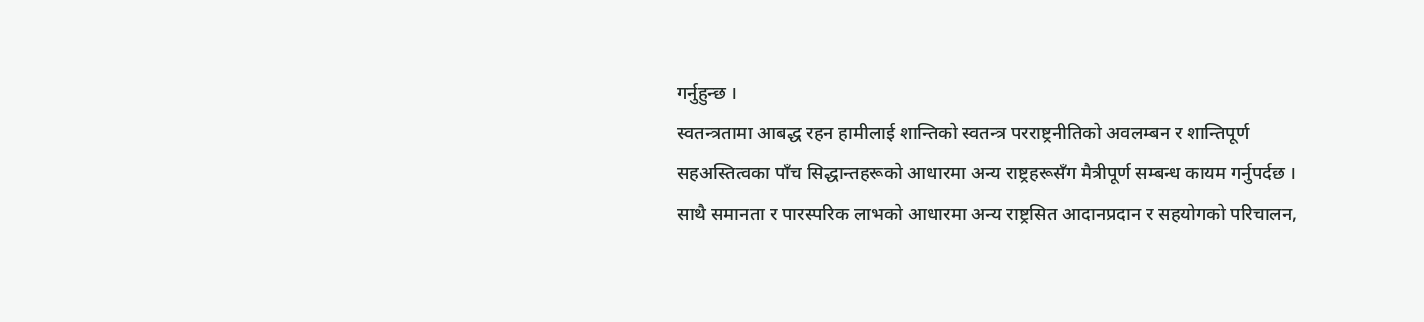गर्नुहुन्छ ।
स्वतन्त्रतामा आबद्ध रहन हामीलाई शान्तिको स्वतन्त्र परराष्ट्रनीतिको अवलम्बन र शान्तिपूर्ण सहअस्तित्वका पाँच सिद्धान्तहरूको आधारमा अन्य राष्ट्रहरूसँग मैत्रीपूर्ण सम्बन्ध कायम गर्नुपर्दछ । साथै समानता र पारस्परिक लाभको आधारमा अन्य राष्ट्रसित आदानप्रदान र सहयोगको परिचालन,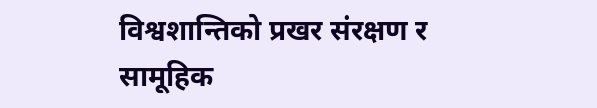विश्वशान्तिको प्रखर संरक्षण र सामूहिक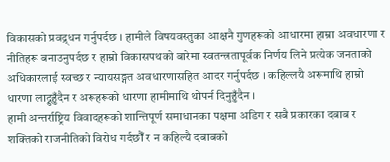विकासको प्रवद्र्धन गर्नुपर्दछ । हामीले विषयवस्तुका आक्षनै गुणहरूको आधारमा हाम्रा अवधारणा र नीतिहरू बनाउनुपर्दछ र हाम्रो विकासपथको बारेमा स्वतन्त्रतापूर्वक निर्णय लिने प्रत्येक जनताको अधिकारलाई स्वच्छ र न्यायसङ्गत अवधारणासहित आदर गर्नुपर्दछ । कहिल्लयै अरूमाथि हाम्रो धारणा लाद्नुहुँदैन र अरूहरूको धारणा हामीमाथि थोपर्न दिनुहुँदैन ।
हामी अन्तर्राष्ट्रिय विवादहरूको शान्तिपूर्ण समाधानका पक्षमा अडिग र सबै प्रकारका दबाब र शक्तिको राजनीतिको विरोध गर्दछौँ र न कहिल्यै दबाबको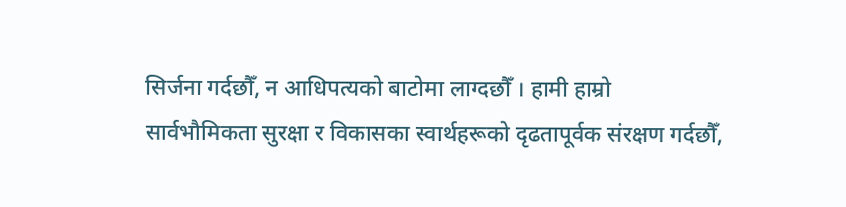सिर्जना गर्दछौँ, न आधिपत्यको बाटोमा लाग्दछौँ । हामी हाम्रो सार्वभौमिकता सुरक्षा र विकासका स्वार्थहरूको दृढतापूर्वक संरक्षण गर्दछौँ,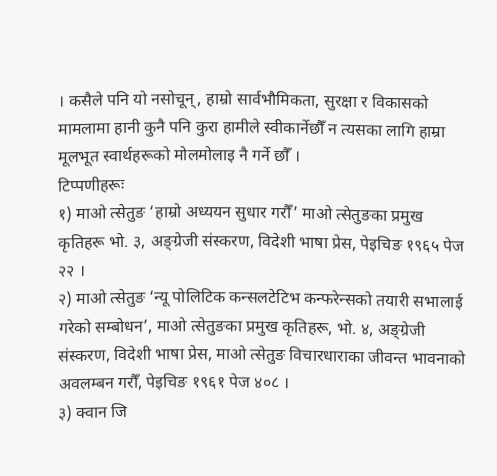। कसैले पनि यो नसोचून्, हाम्रो सार्वभौमिकता, सुरक्षा र विकासको मामलामा हानी कुनै पनि कुरा हामीले स्वीकार्नेछौँ न त्यसका लागि हाम्रा मूलभूत स्वार्थहरूको मोलमोलाइ नै गर्ने छौँ ।
टिप्पणीहरूः
१) माओ त्सेतुङ ‘हाम्रो अध्ययन सुधार गरौँ’ माओ त्सेतुङका प्रमुख कृतिहरू भो. ३, अङ्ग्रेजी संस्करण, विदेशी भाषा प्रेस, पेइचिङ १९६५ पेज २२ ।
२) माओ त्सेतुङ ‘न्यू पोलिटिक कन्सलटेटिभ कन्फरेन्सको तयारी सभालाई गरेको सम्बोधन’, माओ त्सेतुङका प्रमुख कृतिहरू, भो. ४, अङ्ग्रेजी संस्करण, विदेशी भाषा प्रेस, माओ त्सेतुङ विचारधाराका जीवन्त भावनाको अवलम्बन गरौँ, पेइचिङ १९६१ पेज ४०८ ।
३) क्वान जि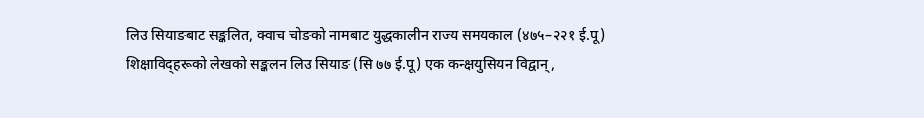लिउ सियाङबाट सङ्कलित, क्वाच चोङको नामबाट युद्धकालीन राज्य समयकाल (४७५–२२१ ई.पू)
शिक्षाविद्हरूको लेखको सङ्कलन लिउ सियाङ (सि ७७ ई.पू) एक कन्क्षयुसियन विद्वान्,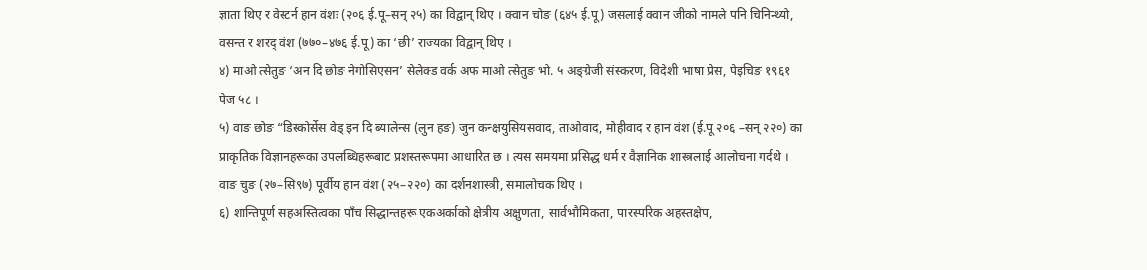ज्ञाता थिए र वेस्टर्न हान वंशः (२०६ ई.पू–सन् २५) का विद्वान् थिए । क्वान चोङ (६४५ ई.पू) जसलाई क्वान जीको नामले पनि चिनिन्थ्यो, वसन्त र शरद् वंश (७७०–४७६ ई.पू) का ‘छी’ राज्यका विद्वान् थिए ।
४) माओ त्सेतुङ ‘अन दि छोङ नेगोसिएसन’ सेलेक्ड वर्क अफ माओ त्सेतुङ भो. ५ अङ्ग्रेजी संस्करण, विदेशी भाषा प्रेस, पेइचिङ १९६१ पेज ५८ ।
५) वाङ छोङ “डिस्कोर्सेस वेड् इन दि ब्यालेन्स (लुन हङ) जुन कन्क्षयुसियसवाद, ताओवाद, मोहीवाद र हान वंश (ई.पू २०६ –सन् २२०) का प्राकृतिक विज्ञानहरूका उपलब्धिहरूबाट प्रशस्तरूपमा आधारित छ । त्यस समयमा प्रसिद्ध धर्म र वैज्ञानिक शास्त्रलाई आलोचना गर्दथे । वाङ चुङ (२७–सि९७) पूर्वीय हान वंश (२५–२२०) का दर्शनशास्त्री, समालोचक थिए ।
६) शान्तिपूर्ण सहअस्तित्वका पाँच सिद्धान्तहरू एकअर्काको क्षेत्रीय अक्षुणता, सार्वभौमिकता, पारस्परिक अहस्तक्षेप,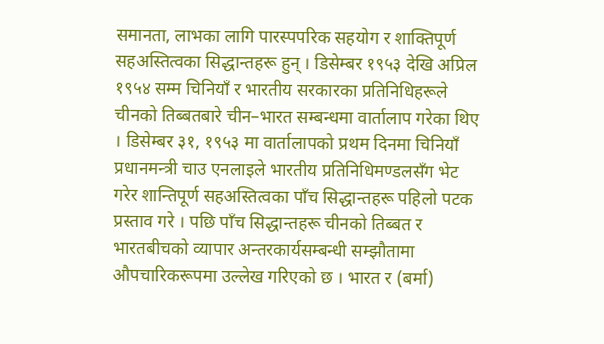समानता, लाभका लागि पारस्पपरिक सहयोग र शाक्तिपूर्ण सहअस्तित्वका सिद्धान्तहरू हुन् । डिसेम्बर १९५३ देखि अप्रिल १९५४ सम्म चिनियाँ र भारतीय सरकारका प्रतिनिधिहरूले चीनको तिब्बतबारे चीन–भारत सम्बन्धमा वार्तालाप गरेका थिए । डिसेम्बर ३१, १९५३ मा वार्तालापको प्रथम दिनमा चिनियाँ प्रधानमन्त्री चाउ एनलाइले भारतीय प्रतिनिधिमण्डलसँग भेट गरेर शान्तिपूर्ण सहअस्तित्वका पाँच सिद्धान्तहरू पहिलो पटक प्रस्ताव गरे । पछि पाँच सिद्धान्तहरू चीनको तिब्बत र भारतबीचको व्यापार अन्तरकार्यसम्बन्धी सम्झौतामा औपचारिकरूपमा उल्लेख गरिएको छ । भारत र (बर्मा)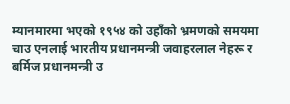म्यानमारमा भएको १९५४ को उहाँको भ्रमणको समयमा चाउ एनलाई भारतीय प्रधानमन्त्री जवाहरलाल नेहरू र बर्मिज प्रधानमन्त्री उ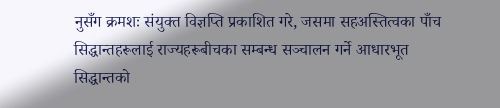नुसँग क्रमशः संयुक्त विज्ञप्ति प्रकाशित गरे, जसमा सहअस्तित्वका पाँच सिद्धान्तहरूलाई राज्यहरूबीचका सम्बन्ध सञ्चालन गर्ने आधारभूत सिद्धान्तको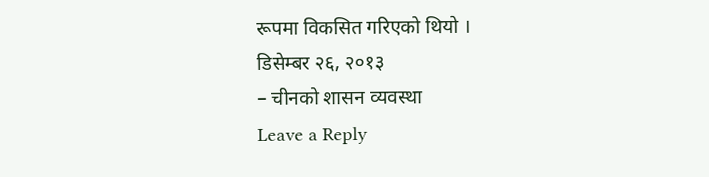रूपमा विकसित गरिएको थियो ।
डिसेम्बर २६, २०१३
– चीनको शासन व्यवस्था
Leave a Reply